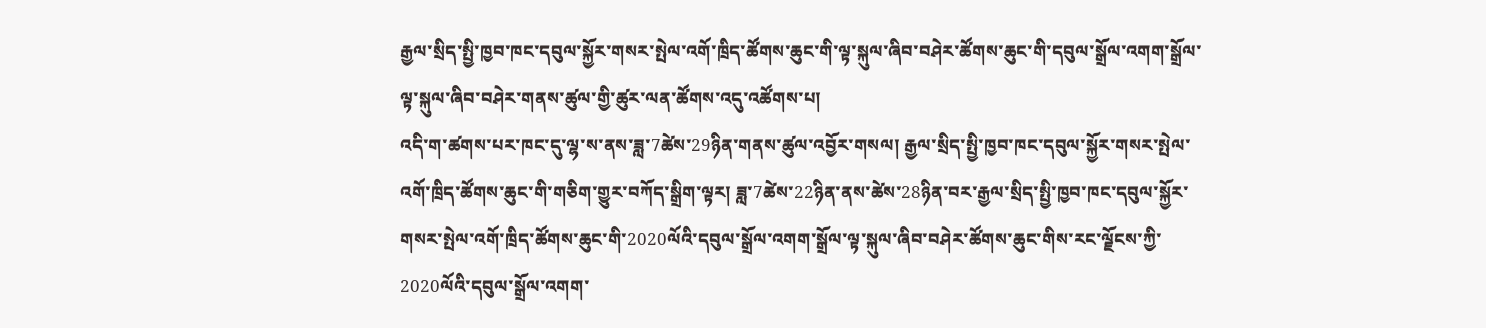རྒྱལ་སྲིད་སྤྱི་ཁྱབ་ཁང་དབུལ་སྐྱོར་གསར་སྤེལ་འགོ་ཁྲིད་ཚོགས་ཆུང་གི་ལྟ་སྐུལ་ཞིབ་བཤེར་ཚོགས་ཆུང་གི་དབུལ་སྒྲོལ་འགག་སྒྲོལ་ལྟ་སྐུལ་ཞིབ་བཤེར་གནས་ཚུལ་གྱི་ཚུར་ལན་ཚོགས་འདུ་འཚོགས་པ།
འདི་ག་ཚགས་པར་ཁང་དུ་ལྷ་ས་ནས་ཟླ་7ཚེས་29ཉིན་གནས་ཚུལ་འབྱོར་གསལ། རྒྱལ་སྲིད་སྤྱི་ཁྱབ་ཁང་དབུལ་སྐྱོར་གསར་སྤེལ་འགོ་ཁྲིད་ཚོགས་ཆུང་གི་གཅིག་གྱུར་བཀོད་སྒྲིག་ལྟར། ཟླ་7ཚེས་22ཉིན་ནས་ཚེས་28ཉིན་བར་རྒྱལ་སྲིད་སྤྱི་ཁྱབ་ཁང་དབུལ་སྐྱོར་གསར་སྤེལ་འགོ་ཁྲིད་ཚོགས་ཆུང་གི་2020ལོའི་དབུལ་སྒྲོལ་འགག་སྒྲོལ་ལྟ་སྐུལ་ཞིབ་བཤེར་ཚོགས་ཆུང་གིས་རང་ལྗོངས་ཀྱི་2020ལོའི་དབུལ་སྒྲོལ་འགག་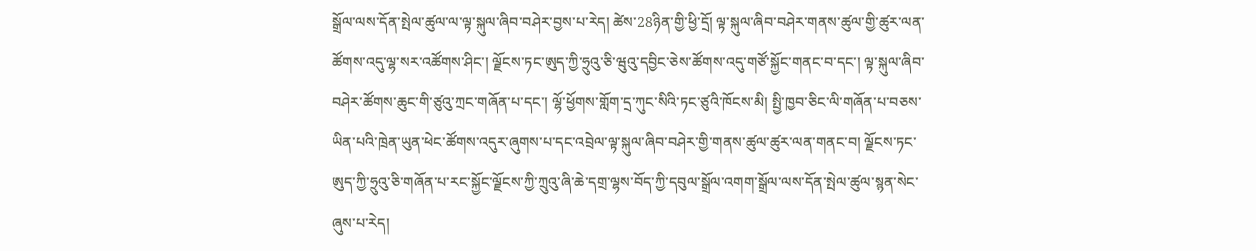སྒྲོལ་ལས་དོན་སྤེལ་ཚུལ་ལ་ལྟ་སྐུལ་ཞིབ་བཤེར་བྱས་པ་རེད། ཚེས་28ཉིན་གྱི་ཕྱི་དྲོ། ལྟ་སྐུལ་ཞིབ་བཤེར་གནས་ཚུལ་གྱི་ཚུར་ལན་ཚོགས་འདུ་ལྷ་སར་འཚོགས་ཤིང་། ལྗོངས་ཏང་ཨུད་ཀྱི་ཧྲུའུ་ཅི་ཝུའུ་དབྱིང་ཅེས་ཚོགས་འདུ་གཙོ་སྐྱོང་གནང་བ་དང་། ལྟ་སྐུལ་ཞིབ་བཤེར་ཚོགས་ཆུང་གི་ཙུའུ་ཀྲང་གཞོན་པ་དང་། ལྷོ་ཕྱོགས་གློག་དྲ་ཀུང་སིའི་ཏང་ཙུའི་ཁོངས་མི། སྤྱི་ཁྱབ་ཅིང་ལི་གཞོན་པ་བཅས་ཡིན་པའི་ཁྲེན་ཡུན་ཕེང་ཚོགས་འདུར་ཞུགས་པ་དང་འབྲེལ་ལྟ་སྐུལ་ཞིབ་བཤེར་གྱི་གནས་ཚུལ་ཚུར་ལན་གནང་བ། ལྗོངས་ཏང་ཨུད་ཀྱི་ཧྲུའུ་ཅི་གཞོན་པ་རང་སྐྱོང་ལྗོངས་ཀྱི་ཀྲུའུ་ཞི་ཆེ་དགྲ་ལྷས་བོད་ཀྱི་དབུལ་སྒྲོལ་འགག་སྒྲོལ་ལས་དོན་སྤེལ་ཚུལ་སྙན་སེང་ཞུས་པ་རེད།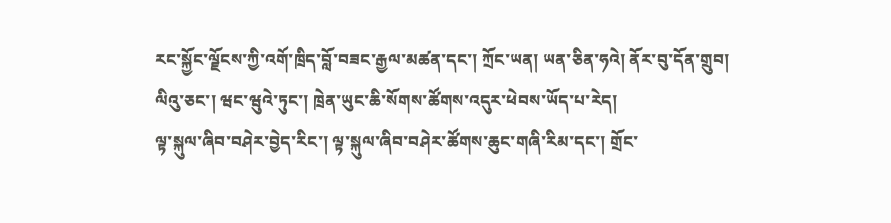རང་སྐྱོང་ལྗོངས་ཀྱི་འགོ་ཁྲིད་བློ་བཟང་རྒྱལ་མཚན་དང་། ཀྲོང་ཡན། ཡན་ཅིན་ཧའེ། ནོར་བུ་དོན་གྲུབ། ལིའུ་ཅང་། ཝང་ཝུའེ་ཏུང་། ཁྲེན་ཡུང་ཆི་སོགས་ཚོགས་འདུར་ཕེབས་ཡོད་པ་རེད།
ལྟ་སྐུལ་ཞིབ་བཤེར་བྱེད་རིང་། ལྟ་སྐུལ་ཞིབ་བཤེར་ཚོགས་ཆུང་གཞི་རིམ་དང་། གྲོང་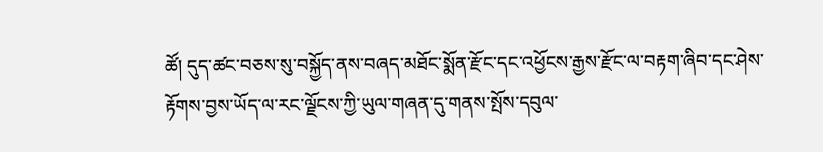ཚོ། དུད་ཚང་བཅས་སུ་བསྐྱོད་ནས་བཞད་མཐོང་སྨོན་རྫོང་དང་འཕྱོངས་རྒྱས་རྫོང་ལ་བརྟག་ཞིབ་དང་ཤེས་རྟོགས་བྱས་ཡོད་ལ་རང་ལྗོངས་ཀྱི་ཡུལ་གཞན་དུ་གནས་སྤོས་དབུལ་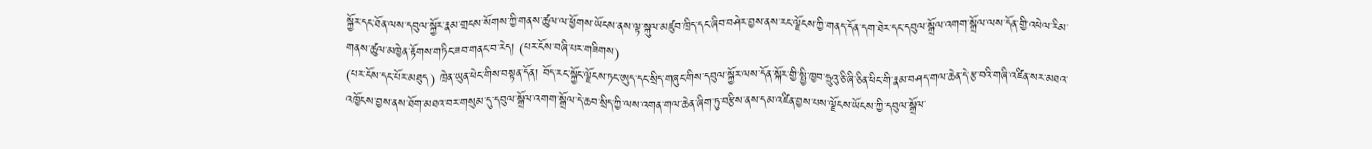སྐྱོར་དང་ཐོན་ལས་དབུལ་སྐྱོར་རྣམ་གྲངས་སོགས་ཀྱི་གནས་ཚུལ་ལ་ཕྱོགས་ཡོངས་ནས་ལྟ་སྐུལ་མཛུབ་ཁྲིད་དང་ཞིབ་བཤེར་བྱས་ནས་རང་ལྗོངས་ཀྱི་གནད་དོན་དག་ཐེར་དང་དབུལ་སྒྲོལ་འགག་སྒྲོལ་ལས་དོན་གྱི་འཕེལ་རིམ་གནས་ཚུལ་མཁྱེན་རྟོགས་གཏིང་ཟབ་གནང་བ་རེད། (པར་ངོས་བཞི་པར་གཟིགས)
(པར་ངོས་དང་པོར་མཐུད) ཁྲེན་ཡུན་ཕེང་གིས་བསྟན་དོན། བོད་རང་སྐྱོང་ལྗོངས་ཏང་ཨུད་དང་སྲིད་གཞུང་གིས་དབུལ་སྐྱོར་ལས་དོན་སྐོར་གྱི་སྤྱི་ཁྱབ་ཧྲུའུ་ཅི་ཞི་ཅིན་ཕིང་གི་རྣམ་བཤད་གལ་ཆེན་དེ་རྩ་བའི་གཞི་འཛིན་སར་མཐའ་འཁྱོངས་བྱས་ནས་ཐོག་མཐའ་བར་གསུམ་དུ་དབུལ་སྒྲོལ་འགག་སྒྲོལ་དེ་ཆབ་སྲིད་ཀྱི་ལས་འགན་གལ་ཆེན་ཞིག་ཏུ་བརྩིས་ནས་དམ་འཛིན་བྱས་པས་ལྗོངས་ཡོངས་ཀྱི་དབུལ་སྒྲོལ་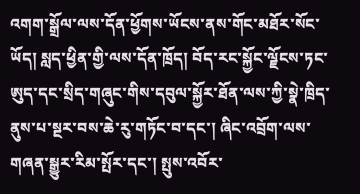འགག་སྒྲོལ་ལས་དོན་ཕྱོགས་ཡོངས་ནས་གོང་མཐོར་སོང་ཡོད། སླད་ཕྱིན་གྱི་ལས་དོན་ཁྲོད། བོད་རང་སྐྱོང་ལྗོངས་ཏང་ཨུད་དང་སྲིད་གཞུང་གིས་དབུལ་སྐྱོར་ཐོན་ལས་ཀྱི་སྣེ་ཁྲིད་ནུས་པ་སྔར་བས་ཆེ་རུ་གཏོང་བ་དང་། ཞིང་འབྲོག་ལས་གཞན་སྒྱུར་རིམ་སྤོར་དང་། སྤུས་འབོར་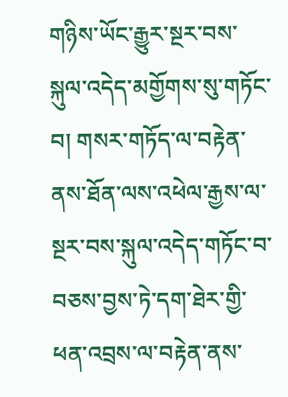གཉིས་ཡོང་རྒྱུར་སྔར་བས་སྐུལ་འདེད་མགྱོགས་སུ་གཏོང་བ། གསར་གཏོད་ལ་བརྟེན་ནས་ཐོན་ལས་འཕེལ་རྒྱས་ལ་སྔར་བས་སྐུལ་འདེད་གཏོང་བ་བཅས་བྱས་ཏེ་དག་ཐེར་གྱི་ཕན་འབྲས་ལ་བརྟེན་ནས་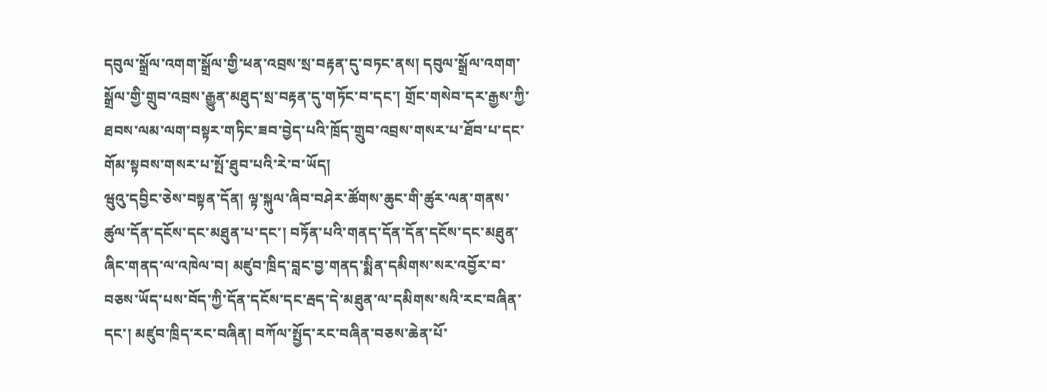དབུལ་སྒྲོལ་འགག་སྒྲོལ་གྱི་ཕན་འབྲས་སྲ་བརྟན་དུ་བཏང་ནས། དབུལ་སྒྲོལ་འགག་སྒྲོལ་གྱི་གྲུབ་འབྲས་རྒྱུན་མཐུད་སྲ་བརྟན་དུ་གཏོང་བ་དང་། གྲོང་གསེབ་དར་རྒྱས་ཀྱི་ཐབས་ལམ་ལག་བསྟར་གཏིང་ཟབ་བྱེད་པའི་ཁྲོད་གྲུབ་འབྲས་གསར་པ་ཐོབ་པ་དང་གོམ་སྟབས་གསར་པ་སྤོ་ཐུབ་པའི་རེ་བ་ཡོད།
ཝུའུ་དབྱིང་ཅེས་བསྟན་དོན། ལྟ་སྐུལ་ཞིབ་བཤེར་ཚོགས་ཆུང་གི་ཚུར་ལན་གནས་ཚུལ་དོན་དངོས་དང་མཐུན་པ་དང་། བཏོན་པའི་གནད་དོན་དོན་དངོས་དང་མཐུན་ཞིང་གནད་ལ་འཁེལ་བ། མཛུབ་ཁྲིད་བླང་བྱ་གནད་སྨིན་དམིགས་སར་འབྱོར་བ་བཅས་ཡོད་པས་བོད་ཀྱི་དོན་དངོས་དང་རྦད་དེ་མཐུན་ལ་དམིགས་སའི་རང་བཞིན་དང་། མཛུབ་ཁྲིད་རང་བཞིན། བཀོལ་སྤྱོད་རང་བཞིན་བཅས་ཆེན་པོ་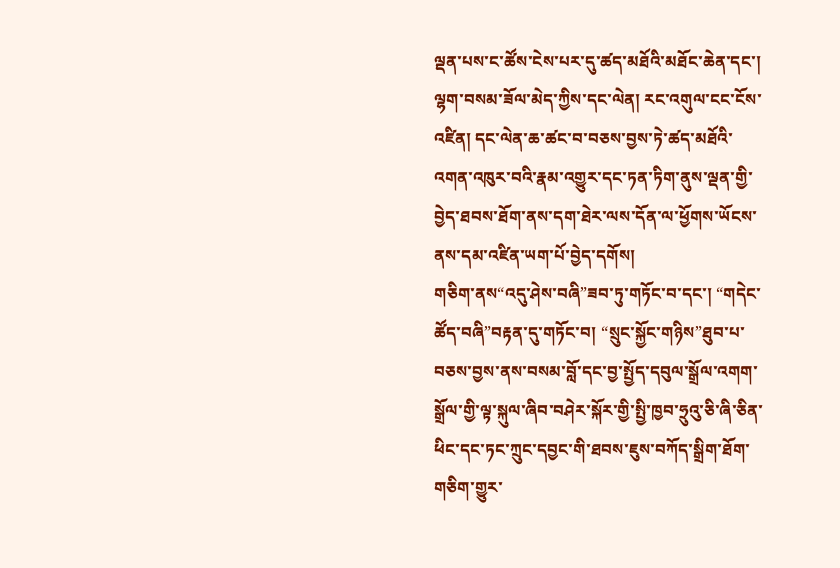ལྡན་པས་ང་ཚོས་ངེས་པར་དུ་ཚད་མཐོའི་མཐོང་ཆེན་དང་། ལྷག་བསམ་ཟོལ་མེད་ཀྱིས་དང་ལེན། རང་འགུལ་ངང་ངོས་འཛིན། དང་ལེན་ཆ་ཚང་བ་བཅས་བྱས་ཏེ་ཚད་མཐོའི་འགན་འཁུར་བའི་རྣམ་འགྱུར་དང་ཏན་ཏིག་ནུས་ལྡན་གྱི་བྱེད་ཐབས་ཐོག་ནས་དག་ཐེར་ལས་དོན་ལ་ཕྱོགས་ཡོངས་ནས་དམ་འཛིན་ཡག་པོ་བྱེད་དགོས།
གཅིག་ནས“འདུ་ཤེས་བཞི”ཟབ་ཏུ་གཏོང་བ་དང་། “གདེང་ཚོད་བཞི”བརྟན་དུ་གཏོང་བ། “སྲུང་སྐྱོང་གཉིས”ཐུབ་པ་བཅས་བྱས་ནས་བསམ་བློ་དང་བྱ་སྤྱོད་དབུལ་སྒྲོལ་འགག་སྒྲོལ་གྱི་ལྟ་སྐུལ་ཞིབ་བཤེར་སྐོར་གྱི་སྤྱི་ཁྱབ་ཧྲུའུ་ཅི་ཞི་ཅིན་ཕིང་དང་ཏང་ཀྲུང་དབྱང་གི་ཐབས་ཇུས་བཀོད་སྒྲིག་ཐོག་གཅིག་གྱུར་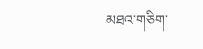མཐའ་གཅིག་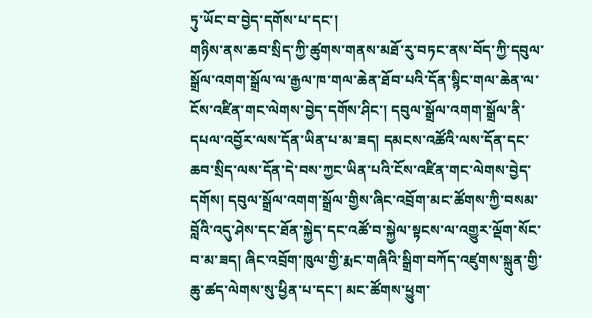ཏུ་ཡོང་བ་བྱེད་དགོས་པ་དང་།
གཉིས་ནས་ཆབ་སྲིད་ཀྱི་ཚུགས་གནས་མཐོ་རུ་བཏང་ནས་བོད་ཀྱི་དབུལ་སྒྲོལ་འགག་སྒྲོལ་ལ་རྒྱལ་ཁ་གལ་ཆེན་ཐོབ་པའི་དོན་སྙིང་གལ་ཆེན་ལ་ངོས་འཛིན་གང་ལེགས་བྱེད་དགོས་ཤིང་། དབུལ་སྒྲོལ་འགག་སྒྲོལ་ནི་དཔལ་འབྱོར་ལས་དོན་ཡིན་པ་མ་ཟད། དམངས་འཚོའི་ལས་དོན་དང་ཆབ་སྲིད་ལས་དོན་དེ་བས་ཀྱང་ཡིན་པའི་ངོས་འཛིན་གང་ལེགས་བྱེད་དགོས། དབུལ་སྒྲོལ་འགག་སྒྲོལ་གྱིས་ཞིང་འབྲོག་མང་ཚོགས་ཀྱི་བསམ་བློའི་འདུ་ཤེས་དང་ཐོན་སྐྱེད་དང་འཚོ་བ་སྐྱེལ་སྟངས་ལ་འགྱུར་ལྡོག་སོང་བ་མ་ཟད། ཞིང་འབྲོག་ཁུལ་གྱི་རྨང་གཞིའི་སྒྲིག་བཀོད་འཛུགས་སྐྲུན་གྱི་ཆུ་ཚད་ལེགས་སུ་ཕྱིན་པ་དང་། མང་ཚོགས་ཕྱུག་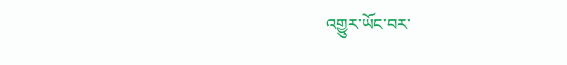འགྱུར་ཡོང་བར་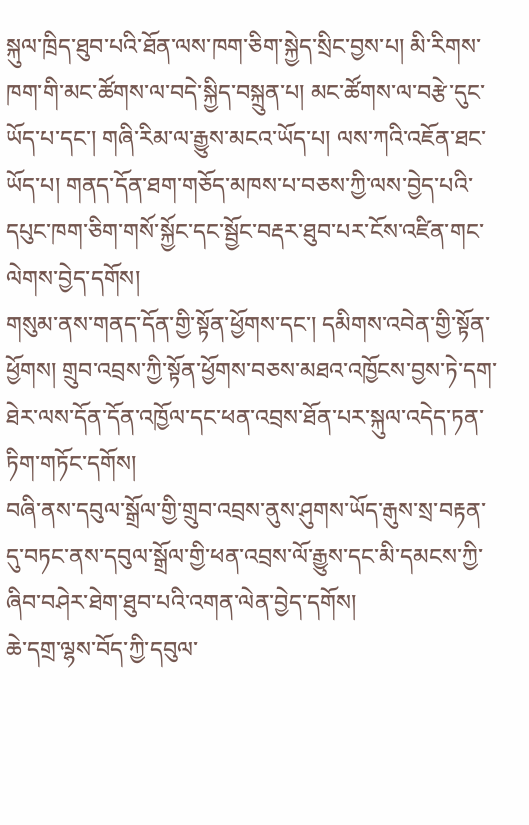སྐུལ་ཁྲིད་ཐུབ་པའི་ཐོན་ལས་ཁག་ཅིག་སྐྱེད་སྲིང་བྱས་པ། མི་རིགས་ཁག་གི་མང་ཚོགས་ལ་བདེ་སྐྱིད་བསྐྲུན་པ། མང་ཚོགས་ལ་བརྩེ་དུང་ཡོད་པ་དང་། གཞི་རིམ་ལ་རྒྱུས་མངའ་ཡོད་པ། ལས་ཀའི་འཇོན་ཐང་ཡོད་པ། གནད་དོན་ཐག་གཅོད་མཁས་པ་བཅས་ཀྱི་ལས་བྱེད་པའི་དཔུང་ཁག་ཅིག་གསོ་སྐྱོང་དང་སྦྱོང་བརྡར་ཐུབ་པར་ངོས་འཛིན་གང་ལེགས་བྱེད་དགོས།
གསུམ་ནས་གནད་དོན་གྱི་སྟོན་ཕྱོགས་དང་། དམིགས་འབེན་གྱི་སྟོན་ཕྱོགས། གྲུབ་འབྲས་ཀྱི་སྟོན་ཕྱོགས་བཅས་མཐའ་འཁྱོངས་བྱས་ཏེ་དག་ཐེར་ལས་དོན་དོན་འཁྱོལ་དང་ཕན་འབྲས་ཐོན་པར་སྐུལ་འདེད་ཏན་ཏིག་གཏོང་དགོས།
བཞི་ནས་དབུལ་སྒྲོལ་གྱི་གྲུབ་འབྲས་ནུས་ཤུགས་ཡོད་རྒུས་སྲ་བརྟན་དུ་བཏང་ནས་དབུལ་སྒྲོལ་གྱི་ཕན་འབྲས་ལོ་རྒྱུས་དང་མི་དམངས་ཀྱི་ཞིབ་བཤེར་ཐེག་ཐུབ་པའི་འགན་ལེན་བྱེད་དགོས།
ཆེ་དགྲ་ལྷས་བོད་ཀྱི་དབུལ་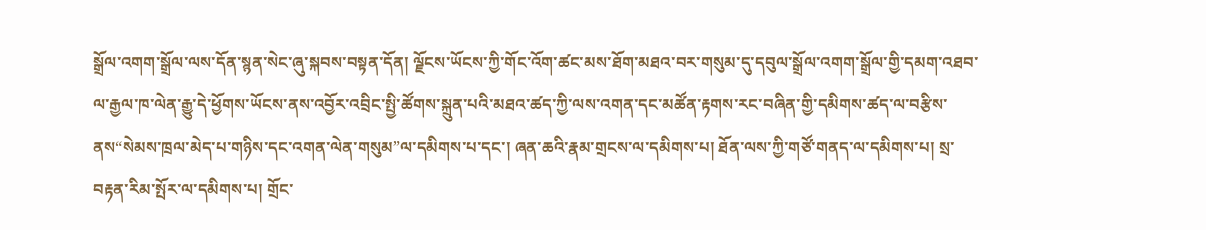སྒྲོལ་འགག་སྒྲོལ་ལས་དོན་སྙན་སེང་ཞུ་སྐབས་བསྟན་དོན། ལྗོངས་ཡོངས་ཀྱི་གོང་འོག་ཚང་མས་ཐོག་མཐའ་བར་གསུམ་དུ་དབུལ་སྒྲོལ་འགག་སྒྲོལ་གྱི་དམག་འཐབ་ལ་རྒྱལ་ཁ་ལེན་རྒྱུ་དེ་ཕྱོགས་ཡོངས་ནས་འབྱོར་འབྲིང་སྤྱི་ཚོགས་སྐྲུན་པའི་མཐའ་ཚད་ཀྱི་ལས་འགན་དང་མཚོན་རྟགས་རང་བཞིན་གྱི་དམིགས་ཚད་ལ་བརྩིས་ནས“སེམས་ཁྲལ་མེད་པ་གཉིས་དང་འགན་ལེན་གསུམ”ལ་དམིགས་པ་དང་། ཞན་ཆའི་རྣམ་གྲངས་ལ་དམིགས་པ། ཐོན་ལས་ཀྱི་གཙོ་གནད་ལ་དམིགས་པ། སྲ་བརྟན་རིམ་སྤོར་ལ་དམིགས་པ། གྲོང་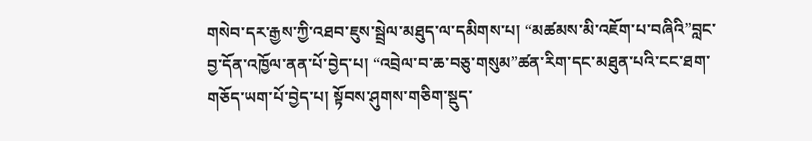གསེབ་དར་རྒྱས་ཀྱི་འཐབ་ཇུས་སྦྲེལ་མཐུད་ལ་དམིགས་པ། “མཚམས་མི་འཇོག་པ་བཞིའི”བླང་བྱ་དོན་འཁྱོལ་ནན་པོ་བྱེད་པ། “འབྲེལ་བ་ཆ་བཅུ་གསུམ”ཚན་རིག་དང་མཐུན་པའི་ངང་ཐག་གཅོད་ཡག་པོ་བྱེད་པ། སྟོབས་ཤུགས་གཅིག་སྡུད་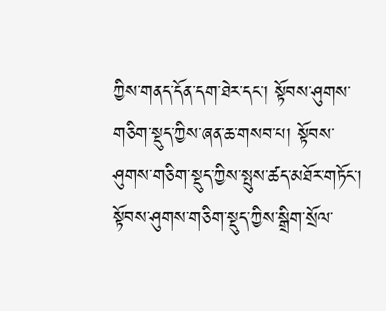ཀྱིས་གནད་དོན་དག་ཐེར་དང་། སྟོབས་ཤུགས་གཅིག་སྡུད་ཀྱིས་ཞན་ཆ་གསབ་པ། སྟོབས་ཤུགས་གཅིག་སྡུད་ཀྱིས་སྤུས་ཚད་མཐོར་གཏོང་། སྟོབས་ཤུགས་གཅིག་སྡུད་ཀྱིས་སྒྲིག་སྲོལ་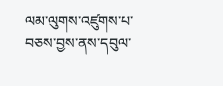ལམ་ལུགས་འཛུགས་པ་བཅས་བྱས་ནས་དབུལ་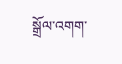སྒྲོལ་འགག་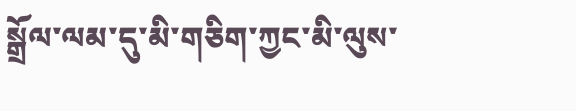སྒྲོལ་ལམ་དུ་མི་གཅིག་ཀྱང་མི་ལུས་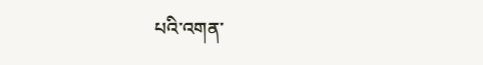པའི་འགན་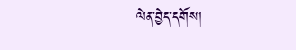ལེན་བྱེད་དགོས།